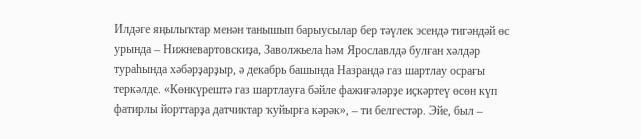Илдәге яңылыҡтар менән танышып барыусылар бер тәүлек эсендә тигәндәй өс урында – Нижневартовскиҙа, Заволжьела һәм Ярославлдә булған хәлдәр тураһында хәбәрҙарҙыр, ә декабрь башында Назрандә газ шартлау осрағы теркәлде. «Көнкүрештә газ шартлауға бәйле фажиғәләрҙе иҫкәртеү өсөн күп фатирлы йорттарҙа датчиктар ҡуйырға кәрәк», – ти белгестәр. Эйе, был –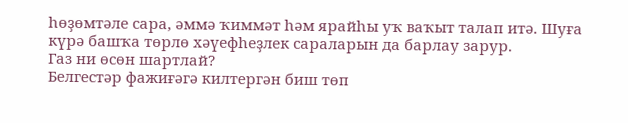һөҙөмтәле сара, әммә ҡиммәт һәм ярайһы уҡ ваҡыт талап итә. Шуға күрә башҡа төрлө хәүефһеҙлек сараларын да барлау зарур.
Газ ни өсөн шартлай?
Белгестәр фажиғәгә килтергән биш төп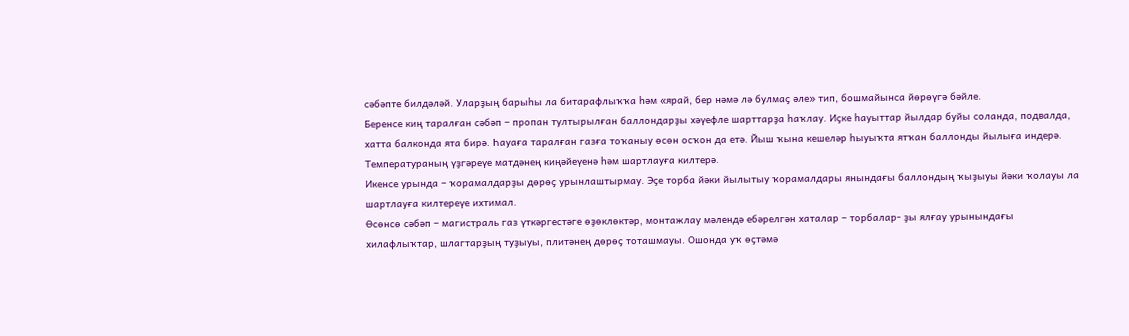сәбәпте билдәләй. Уларҙың барыһы ла битарафлыҡҡа һәм «ярай, бер нәмә лә булмаҫ әле» тип, бошмайынса йөрөүгә бәйле.
Беренсе киң таралған сәбәп – пропан тултырылған баллондарҙы хәүефле шарттарҙа һаҡлау. Иҫке һауыттар йылдар буйы соланда, подвалда, хатта балконда ята бирә. Һауаға таралған газға тоҡаныу өсөн осҡон да етә. Йыш ҡына кешеләр һыуыҡта ятҡан баллонды йылыға индерә. Температураның үҙгәреүе матдәнең киңәйеүенә һәм шартлауға килтерә.
Икенсе урында – ҡорамалдарҙы дөрөҫ урынлаштырмау. Эҫе торба йәки йылытыу ҡорамалдары янындағы баллондың ҡыҙыуы йәки ҡолауы ла шартлауға килтереүе ихтимал.
Өсөнсө сәбәп – магистраль газ үткәргестәге өҙөклөктәр, монтажлау мәлендә ебәрелгән хаталар – торбалар- ҙы ялғау урынындағы хилафлыҡтар, шлагтарҙың туҙыуы, плитәнең дөрөҫ тоташмауы. Ошонда уҡ өҫтәмә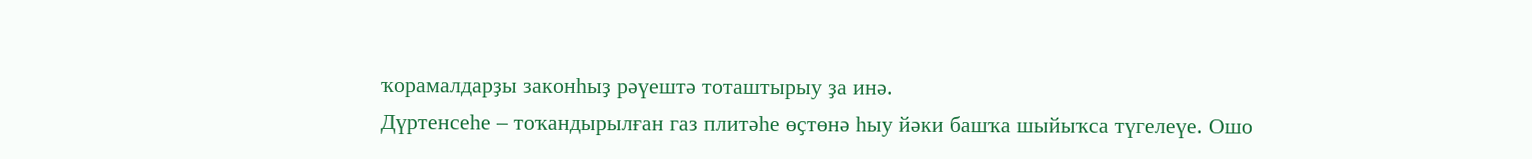ҡорамалдарҙы законһыҙ рәүештә тоташтырыу ҙа инә.
Дүртенсеһе – тоҡандырылған газ плитәһе өҫтөнә һыу йәки башҡа шыйыҡса түгелеүе. Ошо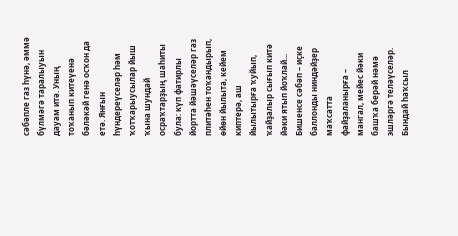сәбәпле газ һүнә, әммә бүлмәгә таралыуын дауам итә. Уның тоҡанып китеүенә бәләкәй генә осҡон да етә. Янғын һүндереүселәр һәм ҡотҡарыусылар йыш ҡына шундай осраҡтарҙың шаһиты була: күп фатирлы йортта йәшәүселәр газ плитәһен тоҡандырып, өйөн йылыта, кейем киптерә, аш йылытырға ҡуйып, ҡайҙалыр сығып китә йәки ятып йоҡлай...
Бишенсе сәбәп – иҫке баллонды ниндәйҙер маҡсатта файҙаланырға – мангал, мейес йәки башҡа берәй нәмә эшләргә теләүселәр. Бындай һаҡсыл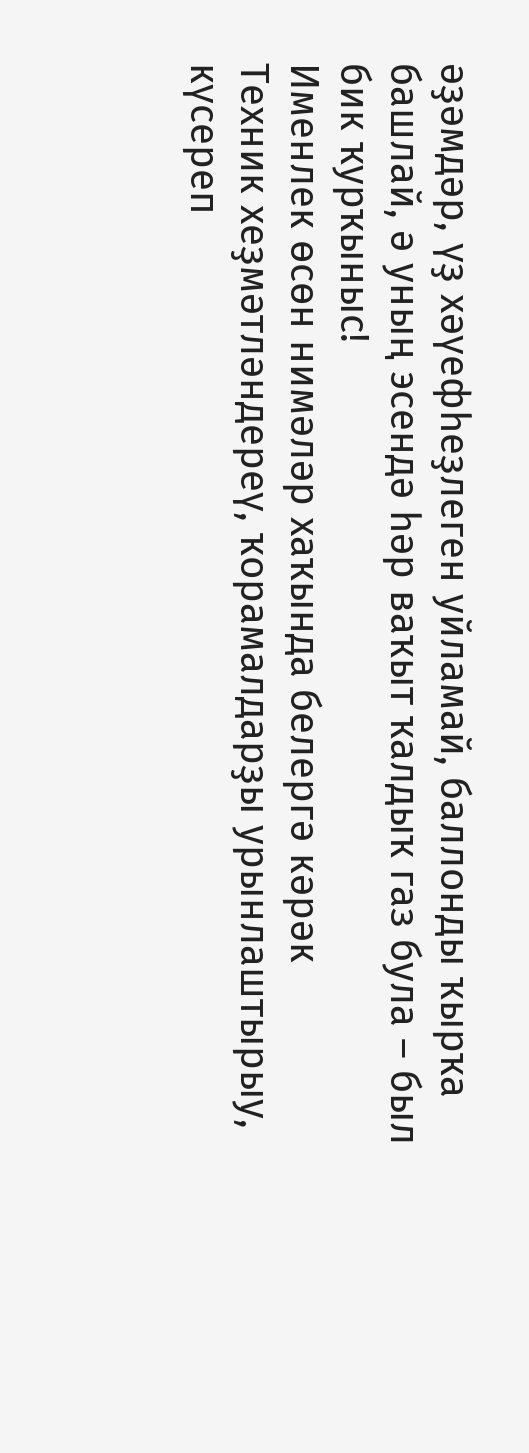әҙәмдәр, үҙ хәүефһеҙлеген уйламай, баллонды ҡырҡа башлай, ә уның эсендә һәр ваҡыт ҡалдыҡ газ була – был бик ҡурҡыныс!
Именлек өсөн нимәләр хаҡында белергә кәрәк
Техник хеҙмәтләндереү, ҡорамалдарҙы урынлаштырыу, күсереп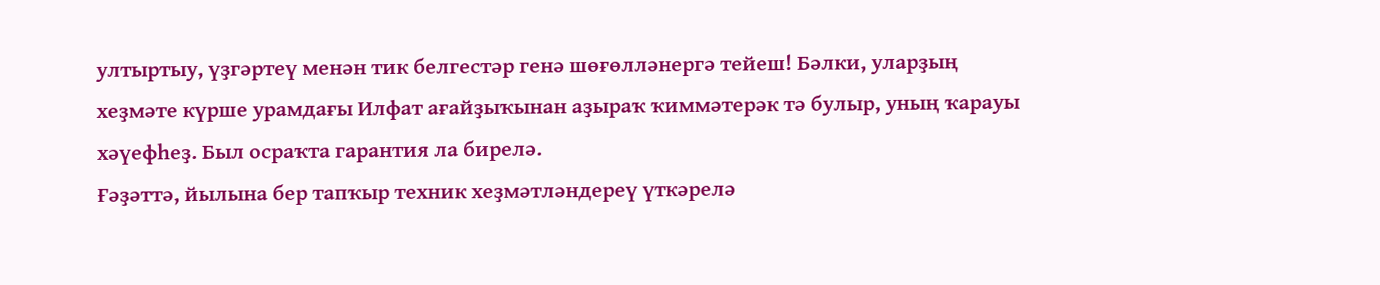ултыртыу, үҙгәртеү менән тик белгестәр генә шөғөлләнергә тейеш! Бәлки, уларҙың хеҙмәте күрше урамдағы Илфат ағайҙыҡынан аҙыраҡ ҡиммәтерәк тә булыр, уның ҡарауы хәүефһеҙ. Был осраҡта гарантия ла бирелә.
Ғәҙәттә, йылына бер тапҡыр техник хеҙмәтләндереү үткәрелә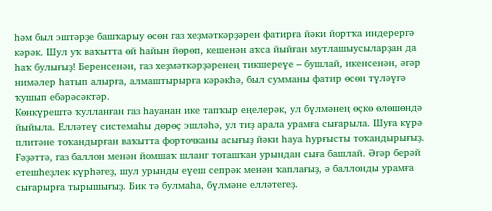һәм был эштәрҙе башҡарыу өсөн газ хеҙмәткәрҙәрен фатирға йәки йортҡа индерергә кәрәк. Шул уҡ ваҡытта өй һайын йөрөп, кешенән аҡса йыйған мутлашыусыларҙан да һаҡ булығыҙ! Беренсенән, газ хеҙмәткәрҙәренең тикшереүе – бушлай, икенсенән, әгәр нимәлер һатып алырға, алмаштырырға кәрәкһә, был сумманы фатир өсөн түләүгә ҡушып ебәрәсәктәр.
Көнкүрештә ҡулланған газ һауанан ике тапҡыр еңелерәк, ул бүлмәнең өҫкө өлөшөндә йыйыла. Елләтеү системаһы дөрөҫ эшләһә, ул тиҙ арала урамға сығарыла. Шуға күрә плитәне тоҡандырған ваҡытта форточканы асығыҙ йәки һауа һурғысты тоҡандырығыҙ.
Ғәҙәттә, газ баллон менән йомшаҡ шланг тоташҡан урындан сыға башлай. Әгәр берәй етешһеҙлек күрһәгеҙ, шул урынды еүеш сепрәк менән ҡаплағыҙ, ә баллонды урамға сығарырға тырышығыҙ. Бик тә булмаһа, бүлмәне елләтегеҙ.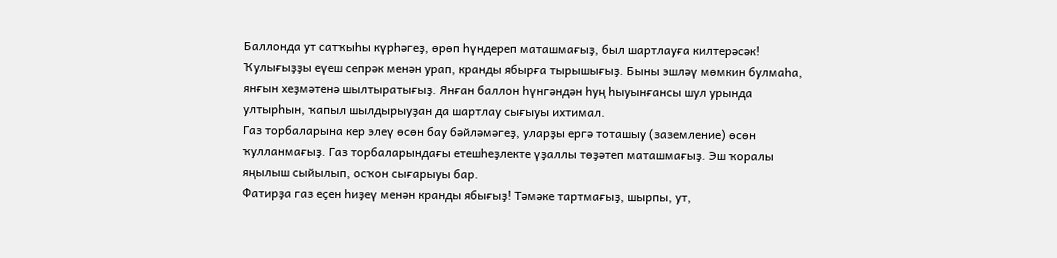Баллонда ут сатҡыһы күрһәгеҙ, өрөп һүндереп маташмағыҙ, был шартлауға килтерәсәк! Ҡулығыҙҙы еүеш сепрәк менән урап, кранды ябырға тырышығыҙ. Быны эшләү мөмкин булмаһа, янғын хеҙмәтенә шылтыратығыҙ. Янған баллон һүнгәндән һуң һыуынғансы шул урында ултырһын, ҡапыл шылдырыуҙан да шартлау сығыуы ихтимал.
Газ торбаларына кер элеү өсөн бау бәйләмәгеҙ, уларҙы ергә тоташыу (заземление) өсөн ҡулланмағыҙ. Газ торбаларындағы етешһеҙлекте үҙаллы төҙәтеп маташмағыҙ. Эш ҡоралы яңылыш сыйылып, осҡон сығарыуы бар.
Фатирҙа газ еҫен һиҙеү менән кранды ябығыҙ! Тәмәке тартмағыҙ, шырпы, ут,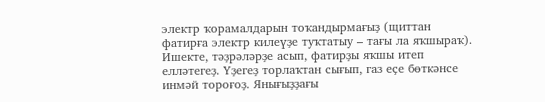электр ҡорамалдарын тоҡандырмағыҙ (щиттан фатирға электр килеүҙе туҡтатыу – тағы ла яҡшыраҡ).
Ишекте, тәҙрәләрҙе асып, фатирҙы яҡшы итеп елләтегеҙ. Үҙегеҙ торлаҡтан сығып, газ еҫе бөткәнсе инмәй тороғоҙ. Янығыҙҙағы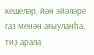кешеләр, йән эйәләре газ менән ағыуланһа, тиҙ арала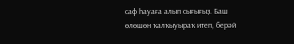саф һауаға алып сығығыҙ. Баш өлөшөн ҡалҡыуыраҡ итеп, берәй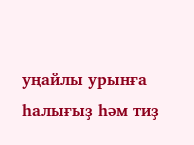уңайлы урынға һалығыҙ һәм тиҙ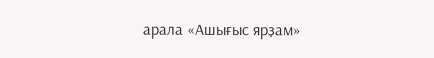арала «Ашығыс ярҙам»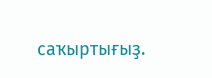саҡыртығыҙ.